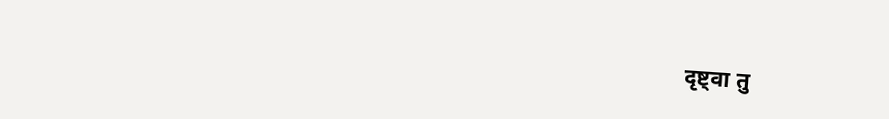दृष्ट्वा तु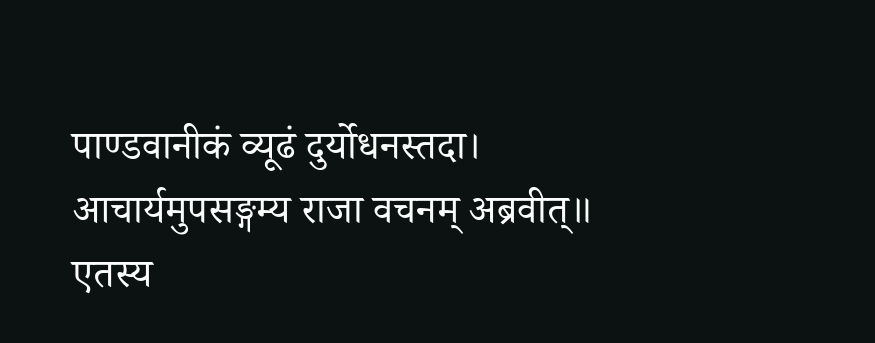पाण्डवानीकं व्यूढं दुर्योधनस्तदा।
आचार्यमुपसङ्गम्य राजा वचनम् अब्रवीत्॥
एतस्य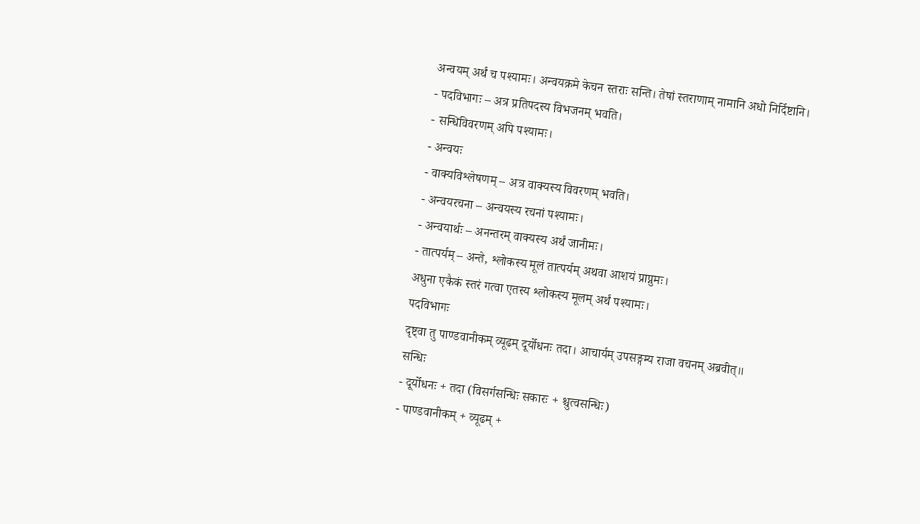अन्वयम् अर्थं च पश्यामः। अन्वयक्रमे केचन स्तराः सन्ति। तेषां स्तराणाम् नामानि अधो निर्दिष्टानि।
- पदविभागः – अत्र प्रतिपदस्य विभजनम् भवति।
- सन्धिविवरणम् अपि पश्यामः।
- अन्वयः
- वाक्यविश्लेषणम् – अत्र वाक्यस्य विवरणम् भवति।
- अन्वयरचना – अन्वयस्य रचनां पश्यामः।
- अन्वयार्थः – अनन्तरम् वाक्यस्य अर्थं जानीमः।
- तात्पर्यम् – अन्ते, श्लोकस्य मूलं तात्पर्यम् अथवा आशयं प्राप्नुमः।
अधुना एकैकं स्तरं गत्वा एतस्य श्लोकस्य मूलम् अर्थं पश्यामः।
पदविभागः
दृष्ट्वा तु पाण्डवानीकम् व्यूढम् दूर्योधनः तदा। आचार्यम् उपसङ्गम्य राजा वचनम् अब्रवीत्॥
सन्धिः
- दूर्योधनः + तदा (विसर्गसन्धिः सकारः + श्चुत्वसन्धिः)
- पाण्डवानीकम् + व्यूढम् +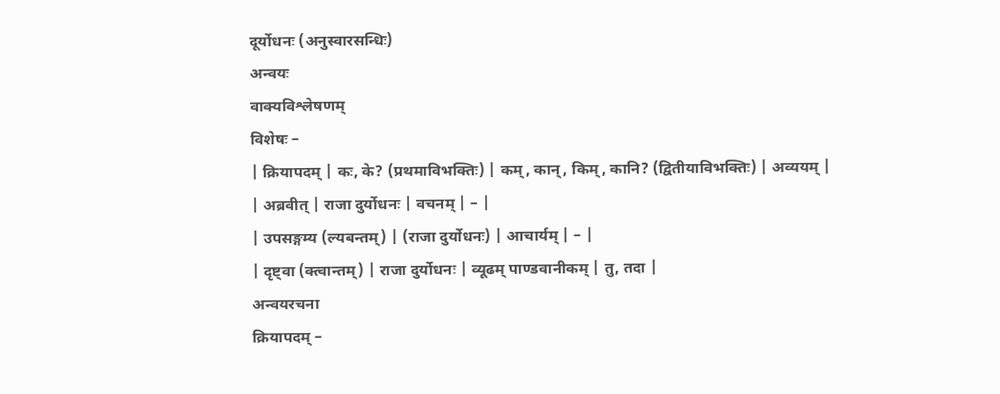दूर्योधनः (अनुस्वारसन्धिः)
अन्वयः
वाक्यविश्लेषणम्
विशेषः –
| क्रियापदम् | कः, के? (प्रथमाविभक्तिः) | कम्, कान्, किम्, कानि? (द्वितीयाविभक्तिः) | अव्ययम् |
| अब्रवीत् | राजा दुर्योधनः | वचनम् | – |
| उपसङ्गम्य (ल्यबन्तम्) | (राजा दुर्योधनः) | आचार्यम् | – |
| दृष्ट्वा (क्त्वान्तम्) | राजा दुर्योधनः | व्यूढम् पाण्डवानीकम् | तु, तदा |
अन्वयरचना
क्रियापदम् –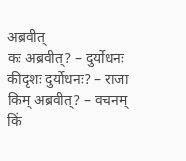अब्रवीत्
कः अब्रवीत्? – दुर्योधनः
कीदृशः दुर्योधनः? – राजा
किम् अब्रवीत्? – वचनम्
किं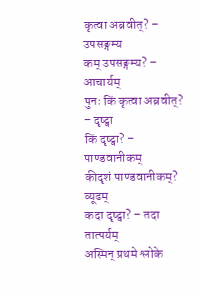कृत्वा अब्रवीत्? – उपसङ्गम्य
कम् उपसङ्गम्य? – आचार्यम्
पुनः किं कृत्वा अब्रवीत्? – दृष्ट्वा
किं दृष्ट्वा? – पाण्डवानीकम्
कीदृशं पाण्डवानीकम्? व्यूढम्
कदा दृष्ट्वा? – तदा
तात्पर्यम्
अस्मिन् प्रथमे श्लोके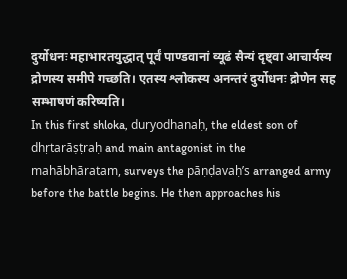दुर्योधनः महाभारतयुद्धात् पूर्वं पाण्डवानां व्यूढं सैन्यं दृष्ट्वा आचार्यस्य द्रोणस्य समीपे गच्छति। एतस्य श्लोकस्य अनन्तरं दुर्योधनः द्रोणेन सह सम्भाषणं करिष्यति।
In this first shloka, duryodhanaḥ, the eldest son of dhṛtarāṣṭraḥ and main antagonist in the mahābhāratam, surveys the pāṇḍavaḥ’s arranged army before the battle begins. He then approaches his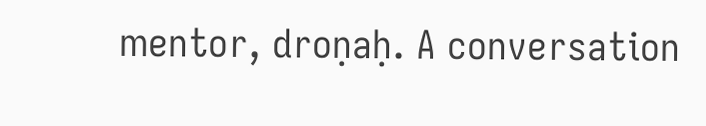mentor, droṇaḥ. A conversation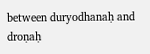between duryodhanaḥ and droṇaḥ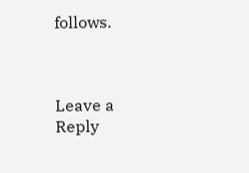follows.



Leave a Reply